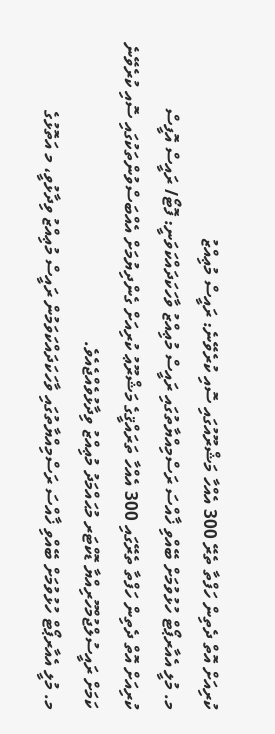ކުރިއަށް އޮތް ދެތިން ހަފްތާ ތެރޭ 300 އެއްހާ މަޝްރޫއުގައި ސޮއި ކުރެވޭނެ: ރައީސް މުޢިއްޒު
މ. މުލީ އެއާރޕޯޓް ހުޅުވުމަށް ބޭއްވި ޚާއްސަ ރަސްމިއްޔާތުގައި ރައީސް މުޢިއްޒު ވާހަކަދައްކަވަނީ: ފޮޓޯ/ ރައީސް އޮފީސް
ކުރިއަށް އޮތް ދެތިން ހަފްތާ ތެރޭގައި 300 އެއްހާ ތަރައްޤީގެ މަޝްރޫޢު ކުރިއަށް ގެންދިޔުމަށް އެއްބަސްވުންތަކުގައި ސޮއި ކުރެވޭނެ ކަމަށް ރައީސުލްޖުމްހޫރިއްޔާ ޑޮކްޓަރ މުޙައްމަދު މުޢިއްޒު ވިދާޅުވެއްޖެއެވެ.
މ. މުލީ އެއާރޕޯޓް ހުޅުވުމަށް ބޭއްވި ޚާއްސަ ރަސްމިއްޔާތުގައި ވާހަކަދައްކަވަމުން ރައީސް މުޢިއްޒު ވިދާޅުވީ، މ އަތޮޅުގެ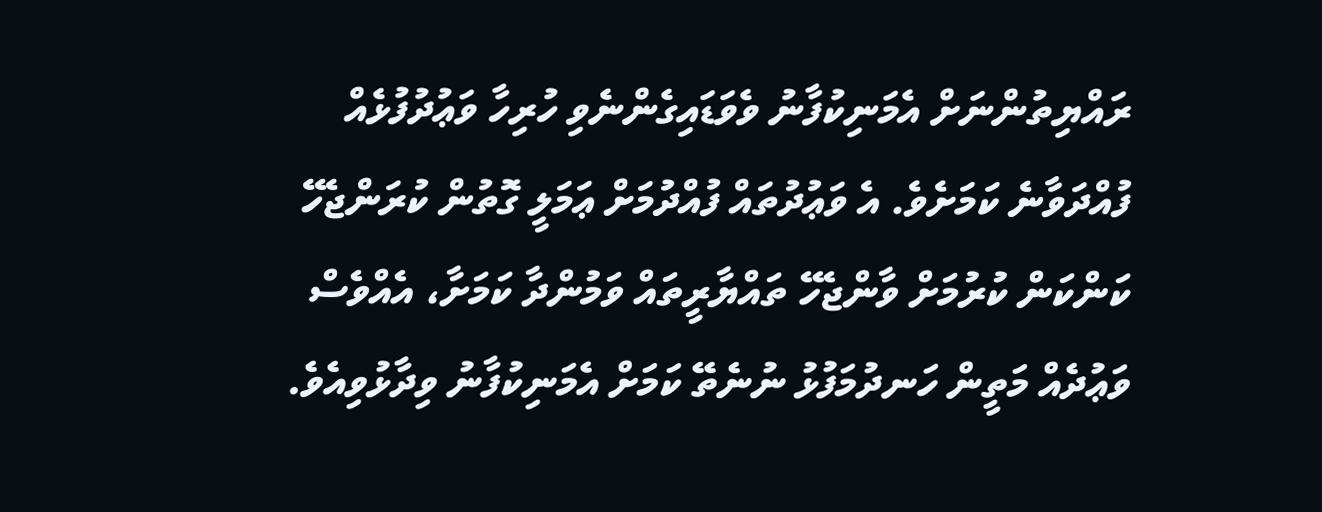ރައްޔިތުންނަށް އެމަނިކުފާނު ވެވަޑައިގެންނެވި ހުރިހާ ވަޢުދުފުޅެއް ފުއްދަވާނެ ކަމަށެވެ. އެ ވަޢުދުތައް ފުއްދުމަށް ޢަމަލީ ގޮތުން ކުރަންޖެހޭ ކަންކަން ކުރުމަށް ވާންޖެހޭ ތައްޔާރީތައް ވަމުންދާ ކަމަށާ، އެއްވެސް ވަޢުދެއް މަތީން ހަނދުމަފުޅު ނުނެތޭ ކަމަށް އެމަނިކުފާނު ވިދާޅުވިއެވެ.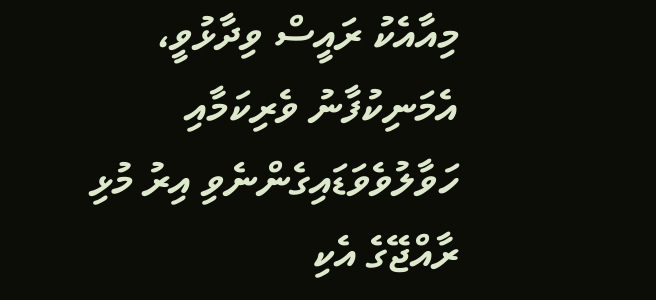މިއާއެކު ރައީސް ވިދާޅުވީ، އެމަނިކުފާނު ވެރިކަމާއި ހަވާލުވެވަޑައިގެންނެވި އިރު މުޅި ރާއްޖޭގެ އެކި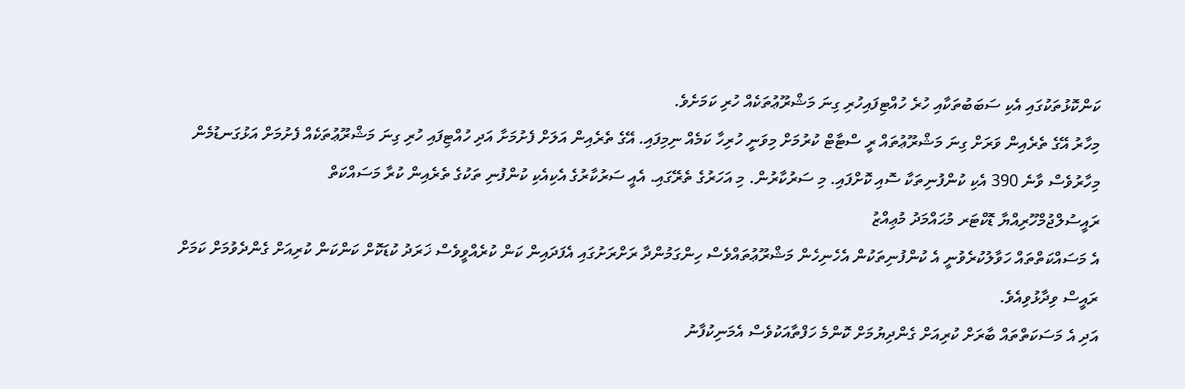ކަންކޮޅުތަކުގައި އެކި ސަބަބުތަކާއި ހުރެ ހުއްޓިފައިހުރި ގިނަ މަޝްރޫޢުތަކެއް ހުރި ކަމަށެވެ.
މިހާރު އޭގެ ތެރެއިން ވަރަށް ގިނަ މަޝްރޫޢުތައް ރީ ސްޓާޓް ކުރުމަށް މިވަނީ ހުރިހާ ކަމެއް ނިމިފައި. އޭގެ ތެރެއިން އަލަށް ފެށުމަށާ އަދި ހުއްޓިފައި ހުރި ގިނަ މަޝްރޫޢުތަކެއް ފެށުމަށް އަޅުގަނޑުމެން މިހާރުވެސް ވާނެ 390 އެކި ކުންފުނިތަކާ ސޮއި ކޮށްފައި. މި ސަރުކާރުން. މި އަހަރުގެ ތެރޭގައި. އެއީ ސަރުކާރުގެ އެކިއެކި ކުންފުނި ތަކުގެ ތެރެއިން ކުރާ މަސައްކަތް
ރައީސުލްޖުމްހޫރިއްޔާ ޑޮކްޓަރ މުޙައްމަދު މުޢިއްޒު
އެ މަސައްކަތްތައް ހަވާލުކުރެވުނީ އެ ކުންފުނިތަކުން އެހެނިހެން މަޝްރޫޢުތައްވެސް ހިންގަމުންދާ ރަށްރަށުގައި އެފަދައިން ކަން ކުރެއްވީވެސް ޚަރަދު ކުޑަކޮށް ކަންކަން ކުރިއަށް ގެންދެވުމަށް ކަމަށް ރައީސް ވިދާޅުވިއެވެ.
އަދި އެ މަސަކަތްތައް ބާރަށް ކުރިއަށް ގެންދިޔުމަށް ކޮންމެ ހަފްތާއަކުވެސް އެމަނިކުފާނު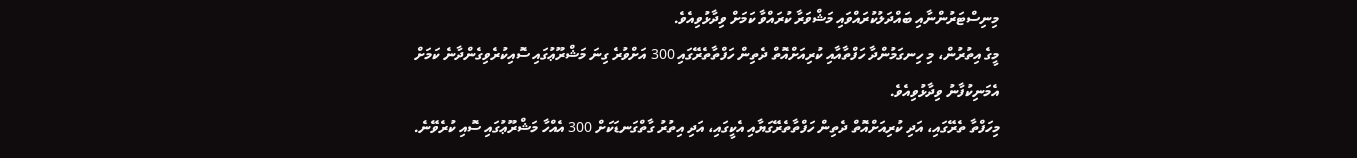މިނިސްޓަރުންނާއި ބައްދަލުކުރައްވައި މަޝްވަރާ ކުރައްވާ ކަމަށް ވިދާޅުވިއެވެ.
މީގެ އިތުރުން، މި ހިނގަމުންދާ ހަފްތާއާއި ކުރިއަށްއޮތް ދެތިން ހަފްތާތެރޭގައި 300 އަށްވުރެ ގިނަ މަޝްރޫޢުގައި ސޮއިކުރެވިގެންދާނެ ކަމަށް އެމަނިކުފާނު ވިދާޅުވިއެވެ.
މިހަފްތާ ތެރޭގައި، އަދި ކުރިއަށްއޮތް ދެތިން ހަފްތާތެރޭގަޔާއި އެކީގައި، އަދި އިތުރު ގާތްގަނޑަކަށް 300 އެއްހާ މަޝްރޫޢުގައި ސޮއި ކުރެވޭނެ.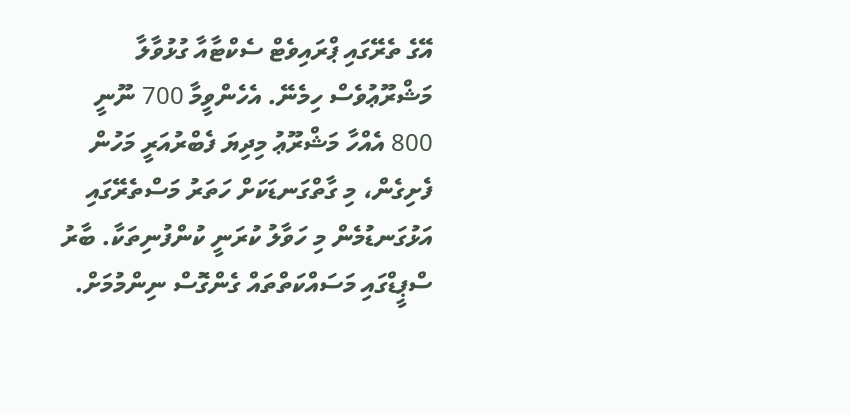އޭގެ ތެރޭގައި ޕްރައިވެޓް ސެކްޓާއާ ގުޅުވާލާ މަޝްރޫޢުވެސް ހިމެނޭ. އެހެންވީމާ 700 ނޫނީ 800 އެއްހާ މަޝްރޫޢު މިދިޔަ ފެބްރުއަރީ މަހުން ފެށިގެން، މި ގާތްގަނޑަކަށް ހަތަރު މަސްތެރޭގައި އަޅުގަނޑުމެން މި ހަވާލު ކުރަނީ ކުންފުނިތަކާ. ބާރު ސްޕީޑްގައި މަސައްކަތްތައް ގެންގޮސް ނިންމުމަށް.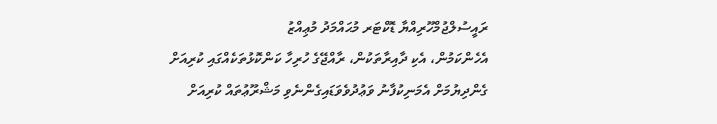ރައީސުލްޖުމްހޫރިއްޔާ ޑޮކްޓަރ މުޙައްމަދު މުޢިއްޒު
އެހެންކަމުން، އެކި ދާއިރާތަކުން، ރާއްޖޭގެ ހުރިހާ ކަންކޮޅުތަކެއްގައި ކުރިއަށް ގެންދިޔުމަށް އެމަނިކުފާނު ވަޢުދުވެވަޑައިގެންނެވި މަޝްރޫޢުތައް ކުރިއަށް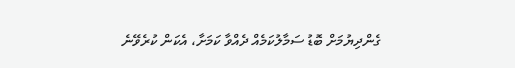ގެންދިޔުމަށް ބޮޑު ސަމާލުކަމެއް ދެއްވާ ކަމަށާ، އެކަން ކުރެވޭނެ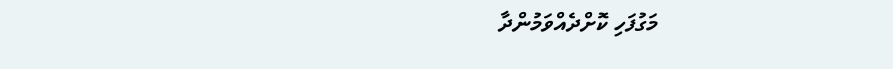މަގުފަހި ކޮށްދެއްވަމުންދާ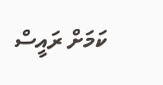ކަމަށް ރައީސް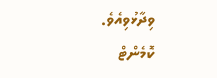ވިދާޅުވިއެވެ.
ކޮމެންޓް